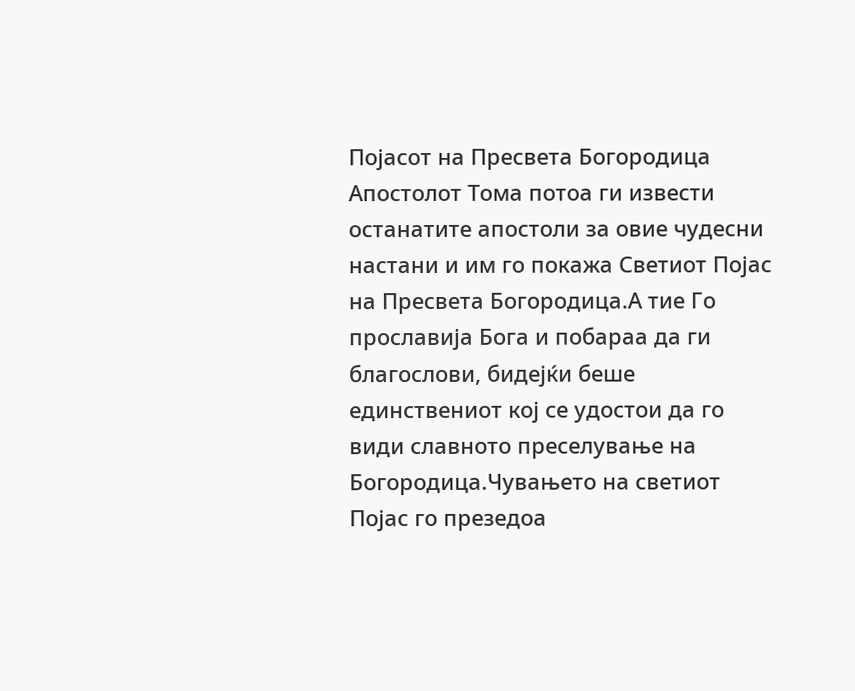Појасот на Пресвета Богородица
Апостолот Тома потоа ги извести останатите апостоли за овие чудесни настани и им го покажа Светиот Појас на Пресвета Богородица.А тие Го прославија Бога и побараа да ги благослови, бидејќи беше единствениот кој се удостои да го види славното преселување на Богородица.Чувањето на светиот Појас го презедоа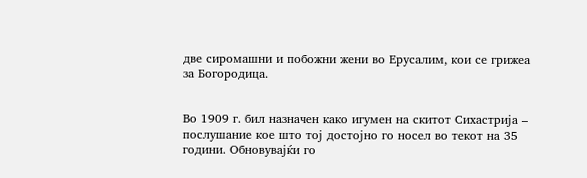две сиромашни и побожни жени во Ерусалим, кои се грижеа за Богородица.


Во 1909 г. бил назначен како игумен на скитот Сихастрија – послушание кое што тој достојно го носел во текот на 35 години. Обновувајќи го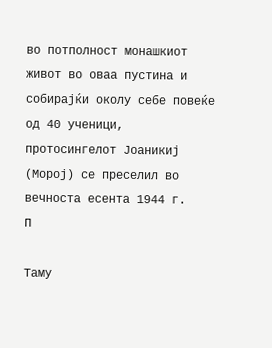во потполност монашкиот живот во оваа пустина и собирајќи околу себе повеќе од 40 ученици, протосингелот Јоаникиј (Морој) се преселил во вечноста есента 1944 г.
П

Таму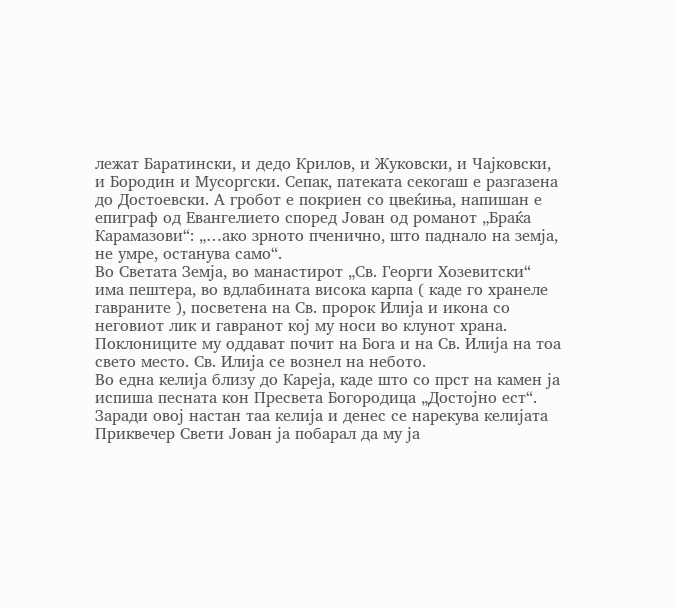лежат Баратински, и дедо Крилов, и Жуковски, и Чајковски, и Бородин и Мусоргски. Сепак, патеката секогаш е разгазена до Достоевски. А гробот е покриен со цвеќиња, напишан е епиграф од Евангелието според Јован од романот „Браќа Карамазови“: „…ако зрното пченично, што паднало на земја, не умре, останува само“.
Во Светата Земја, во манастирот „Св. Георги Хозевитски“ има пештера, во вдлабината висока карпа ( каде го хранеле гавраните ), посветена на Св. пророк Илија и икона со неговиот лик и гавранот кој му носи во клунот храна. Поклониците му оддават почит на Бога и на Св. Илија на тоа свето место. Св. Илија се вознел на небото.
Во една келија близу до Кареја, каде што со прст на камен ја испиша песната кон Пресвета Богородица „Достојно ест“. Заради овој настан таа келија и денес се нарекува келијата
Приквечер Свети Јован ја побарал да му ја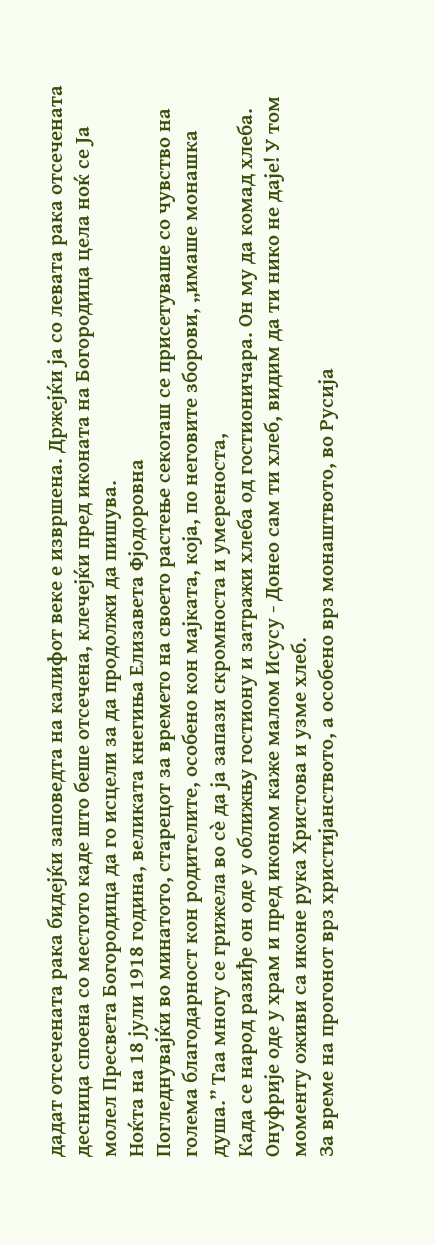дадат отсечената рака бидејќи заповедта на калифот веке е извршена. Држејќи ја со левата рака отсечената десница споена со местото каде што беше отсечена, клечејќи пред иконата на Богородица цела ноќ се Ја молел Пресвета Богородица да го исцели за да продолжи да пишува.
Ноќта на 18 јули 1918 година, великата кнегиња Елизавета Фјодоровна
Погледнувајќи во минатото, старецот за времето на своето растење секогаш се присетуваше со чувство на голема благодарност кон родителите, особено кон мајката, која, по неговите зборови, „имаше монашка душа.” Таа многу се грижела во сѐ да ја запази скромноста и умереноста,
Када се народ разиђе он оде у оближњу гостиону и затражи хлеба од гостионичара. Он му да комад хлеба. Онуфрије оде у храм и пред иконом каже малом Исусу - Донео сам ти хлеб, видим да ти нико не даје! У том моменту оживи са иконе рука Христова и узме хлеб.
За време на прогонот врз христијанството, а особено врз монаштвото, во Русија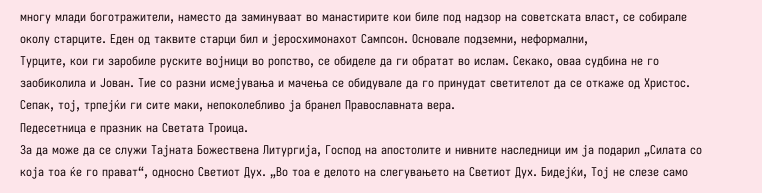многу млади боготражители, наместо да заминуваат во манастирите кои биле под надзор на советската власт, се собирале околу старците. Еден од таквите старци бил и јеросхимонахот Сампсон. Основале подземни, неформални,
Турците, кои ги заробиле руските војници во ропство, се обиделе да ги обратат во ислам. Секако, оваа судбина не го заобиколила и Јован. Тие со разни исмејувања и мачења се обидувале да го принудат светителот да се откаже од Христос. Сепак, тој, трпејќи ги сите маки, непоколебливо ја бранел Православната вера.
Педесетница е празник на Светата Троица.
За да може да се служи Тајната Божествена Литургија, Господ на апостолите и нивните наследници им ја подарил „Силата со која тоа ќе го прават“, односно Светиот Дух. „Во тоа е делото на слегувањето на Светиот Дух. Бидејќи, Тој не слезе само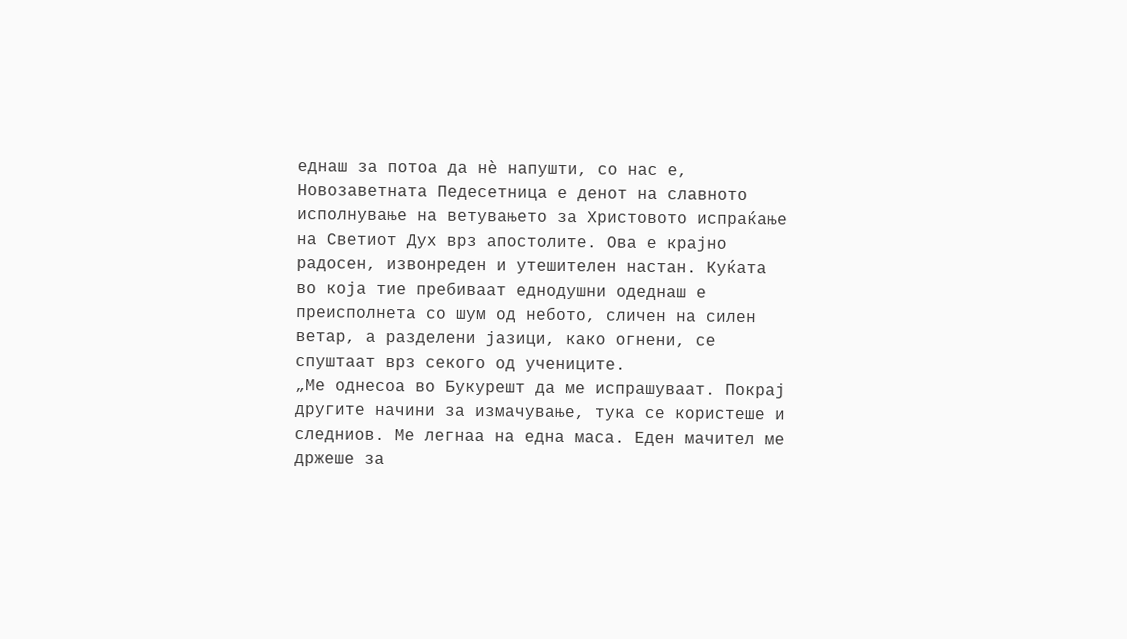еднаш за потоа да нѐ напушти, со нас е,
Новозаветната Педесетница е денот на славното исполнување на ветувањето за Христовото испраќање на Светиот Дух врз апостолите. Ова е крајно радосен, извонреден и утешителен настан. Куќата во која тие пребиваат еднодушни одеднаш е преисполнета со шум од небото, сличен на силен ветар, а разделени јазици, како огнени, се спуштаат врз секого од учениците.
„Ме однесоа во Букурешт да ме испрашуваат. Покрај другите начини за измачување, тука се користеше и следниов. Ме легнаа на една маса. Еден мачител ме држеше за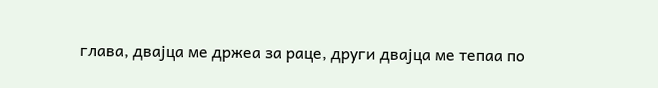глава, двајца ме држеа за раце, други двајца ме тепаа по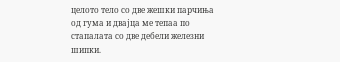целото тело со две жешки парчиња од гума и двајца ме тепаа по стапалата со две дебели железни шипки.